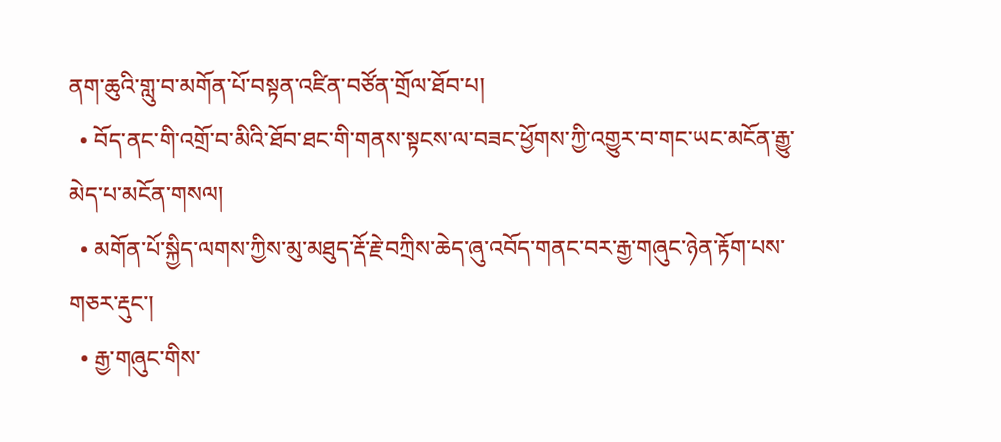ནག་ཆུའི་གླུ་བ་མགོན་པོ་བསྟན་འཛིན་བཙོན་གྲོལ་ཐོབ་པ།
  • བོད་ནང་གི་འགྲོ་བ་མིའི་ཐོབ་ཐང་གི་གནས་སྟངས་ལ་བཟང་ཕྱོགས་ཀྱི་འགྱུར་བ་གང་ཡང་མངོན་རྒྱུ་མེད་པ་མངོན་གསལ།
  • མགོན་པོ་སྐྱིད་ལགས་ཀྱིས་མུ་མཐུད་རྡོ་རྗེ་བཀྲིས་ཆེད་ཞུ་འབོད་གནང་བར་རྒྱ་གཞུང་ཉེན་རྟོག་པས་གཅར་རྡུང་།
  • རྒྱ་གཞུང་གིས་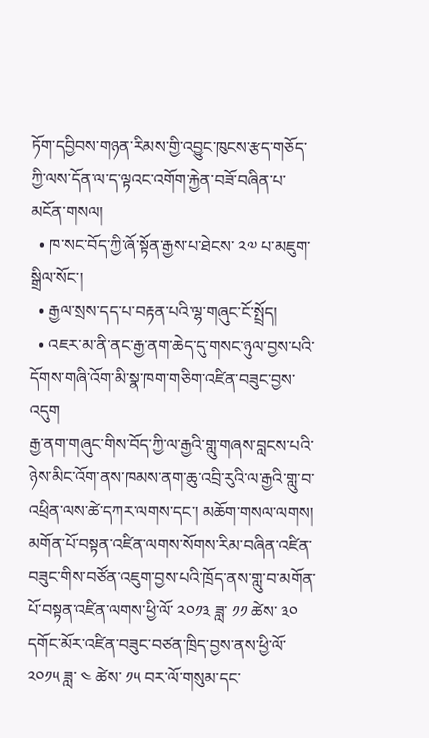ཏོག་དབྱིབས་གཉན་རིམས་གྱི་འབྱུང་ཁུངས་རྩད་གཅོད་ཀྱི་ལས་དོན་ལ་ད་ལྟའང་འགོག་རྐྱེན་བཟོ་བཞིན་པ་མངོན་གསལ།
  • ཁ་སང་བོད་ཀྱི་ཞོ་སྟོན་རྒྱས་པ་ཐེངས་ ༢༧ པ་མཇུག་སྒྲིལ་སོང་།
  • རྒྱལ་སྲས་དད་པ་བརྟན་པའི་ལྷ་གཞུང་ངོ་སྤྲོད།
  • འཇར་མ་ནི་ནང་རྒྱ་ནག་ཆེད་དུ་གསང་ཉུལ་བྱས་པའི་དོགས་གཞི་འོག་མི་སྣ་ཁག་གཅིག་འཛིན་བཟུང་བྱས་འདུག
རྒྱ་ནག་གཞུང་གིས་བོད་ཀྱི་ལ་རྒྱའི་གླུ་གཞས་བླངས་པའི་ཉེས་མིང་འོག་ནས་ཁམས་ནག་ཆུ་འབྲི་རུའི་ལ་རྒྱའི་གླུ་བ་འཕྲིན་ལས་ཚེ་དཀར་ལགས་དང་། མཆོག་གསལ་ལགས། མགོན་པོ་བསྟན་འཛིན་ལགས་སོགས་རིམ་བཞིན་འཛིན་བཟུང་གིས་བཙོན་འཇུག་བྱས་པའི་ཁྲོད་ནས་གླུ་བ་མགོན་པོ་བསྟན་འཛིན་ལགས་ཕྱི་ལོ་ ༢༠༡༣ ཟླ་ ༡༡ ཚེས་ ༣༠ དགོང་མོར་འཛིན་བཟུང་བཙན་ཁྲིད་བྱས་ནས་ཕྱི་ལོ་ ༢༠༡༥ ཟླ་ ༤ ཚེས་ ༡༥ བར་ལོ་གསུམ་དང་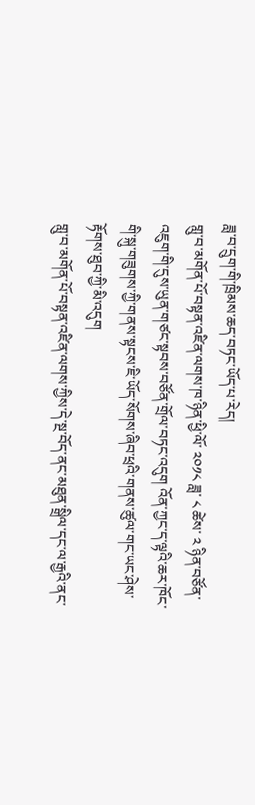ཟླ་བ་དྲུག་གི་ཁྲིམས་ཆད་བཏང་ཡོད་པ་རེད།
གླུ་བ་མགོན་པོ་བསྟན་འཛིན་ལགས་ཁ་ཉིན་ཕྱི་ལོ་ ༢༠༡༨ ཟླ་ ༨ ཚེས་ ༢ ཉིན་བཙོན་འཇུག་གི་དུས་ཡུན་གཙང་སྟབས་བཙོན་གྲོལ་བཏང་འདུག འོན་ཀྱང་ད་ལྟའི་ཆར་ཁོང་གི་སྐུ་གཟུགས་ཀྱི་གནས་སྟངས་ཇི་ཡོད་སོགས་ཞིབ་ཕྲའི་གནས་ཚུལ་གང་ཡང་ཤེས་རྟོགས་ཐུབ་ཀྱི་མི་འདུག
གླུ་བ་མགོན་པོ་བསྟན་འཛིན་ལགས་ཀྱིས་དེ་སྔ་བོད་ནང་མཐུན་སྒྲིལ་དང་ལ་རྒྱའི་ནང་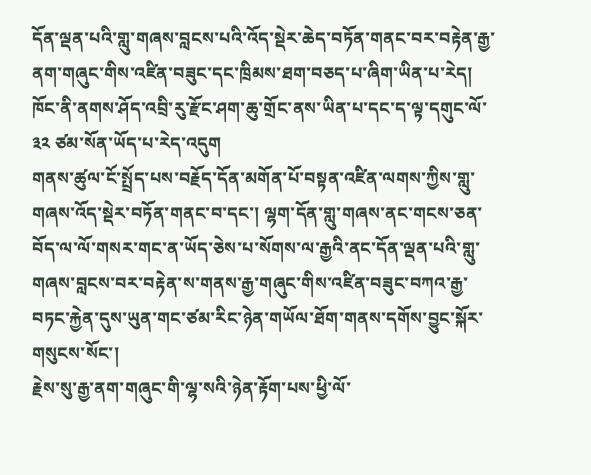དོན་ལྡན་པའི་གླུ་གཞས་བླངས་པའི་འོད་སྡེར་ཆེད་བཏོན་གནང་བར་བརྟེན་རྒྱ་ནག་གཞུང་གིས་འཛིན་བཟུང་དང་ཁྲིམས་ཐག་བཅད་པ་ཞིག་ཡིན་པ་རེད། ཁོང་ནི་ནགས་ཤོད་འབྲི་རུ་རྫོང་ཤག་ཆུ་གྲོང་ནས་ཡིན་པ་དང་ད་ལྟ་དགུང་ལོ་ ༣༢ ཙམ་སོན་ཡོད་པ་རེད་འདུག
གནས་ཚུལ་ངོ་སྤྲོད་པས་བརྗོད་དོན་མགོན་པོ་བསྟན་འཛིན་ལགས་ཀྱིས་གླུ་གཞས་འོད་སྡེར་བཏོན་གནང་བ་དང་། ལྷག་དོན་གླུ་གཞས་ནང་གངས་ཅན་བོད་ལ་ལོ་གསར་གང་ན་ཡོད་ཅེས་པ་སོགས་ལ་རྒྱའི་ནང་དོན་ལྡན་པའི་གླུ་གཞས་བླངས་བར་བརྟེན་ས་གནས་རྒྱ་གཞུང་གིས་འཛིན་བཟུང་བཀའ་རྒྱ་བཏང་རྐྱེན་དུས་ཡུན་གང་ཙམ་རིང་ཉེན་གཡོལ་ཐོག་གནས་དགོས་བྱུང་སྐོར་གསུངས་སོང་།
རྗེས་སུ་རྒྱ་ནག་གཞུང་གི་ལྷ་སའི་ཉེན་རྟོག་པས་ཕྱི་ལོ་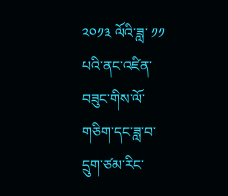༢༠༡༣ ལོའི་ཟླ་ ༡༡ པའི་ནང་འཛིན་བཟུང་གིས་ལོ་གཅིག་དང་ཟླ་བ་དྲུག་ཙམ་རིང་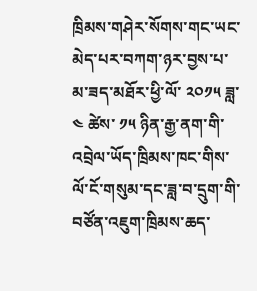ཁྲིམས་གཤེར་སོགས་གང་ཡང་མེད་པར་བཀག་ཉར་བྱས་པ་མ་ཟད་མཐོར་ཕྱི་ལོ་ ༢༠༡༥ ཟླ་ ༤ ཚེས་ ༡༥ ཉིན་རྒྱ་ནག་གི་འབྲེལ་ཡོད་ཁྲིམས་ཁང་གིས་ལོ་ངོ་གསུམ་དང་ཟླ་བ་དྲུག་གི་བཙོན་འཇུག་ཁྲིམས་ཆད་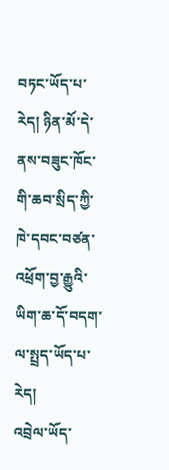བཏང་ཡོད་པ་རེད། ཉིན་མོ་དེ་ནས་བཟུང་ཁོང་གི་ཆབ་སྲིད་ཀྱི་ཁེ་དབང་བཙན་འཕྲོག་བྱ་རྒྱུའི་ཡིག་ཆ་དོ་བདག་ལ་སྤྲད་ཡོད་པ་རེད།
འབྲེལ་ཡོད་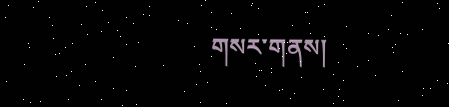གསར་གནས།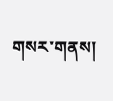གསར་གནས།